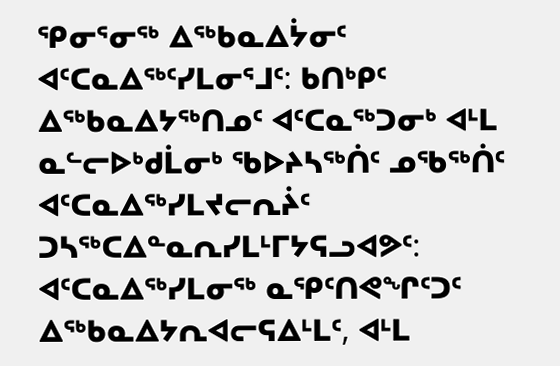ᕿᓂᕐᓂᖅ ᐃᖅᑲᓇᐃᔮᓂᑦ ᐊᑦᑕᓇᐃᖅᑦᓯᒪᓂᕐᒧᑦ: ᑲᑎᒃᑭᑦ ᐃᖅᑲᓇᐃᔭᖅᑎᓄᑦ ᐊᑦᑕᓇᖅᑐᓂᒃ ᐊᒻᒪ ᓇᓪᓕᐅᒃᑯᒫᓂᒃ ᖃᐅᔨᓴᖅᑏᑦ ᓄᖃᖅᑏᑦ ᐊᑦᑕᓇᐃᖅᓯᒪᔪᓕᕆᔩᑦ
ᑐᓴᖅᑕᐃᓐᓇᕆᓯᒪᒻᒥᔭᕋᓗᐊᕗᑦ: ᐊᑦᑕᓇᐃᖅᓯᒪᓂᖅ ᓇᕿᑦᑎᕙᖏᑦᑐᑦ ᐃᖅᑲᓇᐃᔭᕆᐊᓕᕋᐃᒻᒪᑦ, ᐊᒻᒪ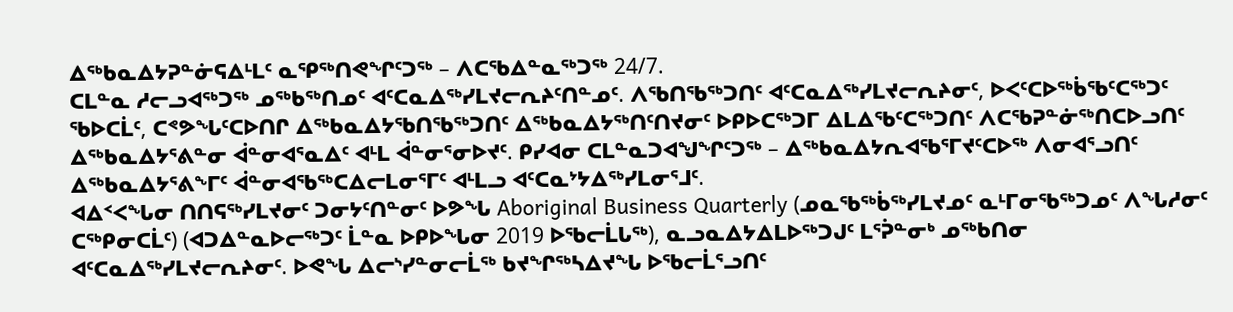ᐃᖅᑲᓇᐃᔭᕈᓐᓃᕋᐃᒻᒪᑦ ᓇᕿᖅᑎᕙᖏᑦᑐᖅ – ᐱᑕᖃᐃᓐᓇᖅᑐᖅ 24/7.
ᑕᒪᓐᓇ ᓱᓕᓗᐊᖅᑐᖅ ᓄᖅᑲᖅᑎᓄᑦ ᐊᑦᑕᓇᐃᖅᓯᒪᔪᓕᕆᔨᑦᑎᓐᓄᑦ. ᐱᖃᑎᖃᖅᑐᑎᑦ ᐊᑦᑕᓇᐃᖅᓯᒪᔪᓕᕆᔨᓂᑦ, ᐅᐸᑦᑕᐅᖅᑳᖃᑦᑕᖅᑐᑦ ᖃᐅᑕᒫᑦ, ᑕᕝᕗᖓᑦᑕᐅᑎᒋ ᐃᖅᑲᓇᐃᔭᖃᑎᖃᖅᑐᑎᑦ ᐃᖅᑲᓇᐃᔭᖅᑎᑦᑎᔪᓂᑦ ᐅᑭᐅᑕᖅᑐᒥ ᐃᒪᐃᖃᑦᑕᖅᑐᑎᑦ ᐱᑕᖃᕈᓐᓃᖅᑎᑕᐅᓗᑎᑦ ᐃᖅᑲᓇᐃᔭᕐᕕᓐᓂ ᐋᓐᓂᐊᕐᓇᐃᑦ ᐊᒻᒪ ᐋᓐᓂᕐᓂᐅᔪᑦ. ᑭᓯᐊᓂ ᑕᒪᓐᓇᑐᐊᖑᖏᑦᑐᖅ – ᐃᖅᑲᓇᐃᔭᕆᐊᖃᕐᒥᔪᑦᑕᐅᖅ ᐱᓂᐊᕐᓗᑎᑦ ᐃᖅᑲᓇᐃᔭᕐᕕᖕᒥᑦ ᐋᓐᓂᐊᖃᖅᑕᐃᓕᒪᓂᕐᒥᑦ ᐊᒻᒪᓗ ᐊᑦᑕᓇᔾᔭᐃᖅᓯᒪᓂᕐᒧᑦ.
ᐊᐃᑉᐸᖓᓂ ᑎᑎᕋᖅᓯᒪᔪᓂᑦ ᑐᓂᔭᑦᑎᓐᓂᑦ ᐅᕗᖓ Aboriginal Business Quarterly (ᓄᓇᖃᖅᑳᖅᓯᒪᔪᓄᑦ ᓇᒻᒥᓂᖃᖅᑐᓄᑦ ᐱᖓᓱᓂᑦ ᑕᖅᑭᓂᑕᒫᑦ) (ᐊᑐᐃᓐᓇᐅᓕᖅᑐᑦ ᒫᓐᓇ ᐅᑭᐅᖓᓂ 2019 ᐅᖃᓕᒫᒐᖅ), ᓇᓗᓇᐃᔭᐃᒪᐅᖅᑐᒍᑦ ᒪᕐᕉᓐᓂᒃ ᓄᖅᑲᑎᓂ ᐊᑦᑕᓇᐃᖅᓯᒪᔪᓕᕆᔨᓂᑦ. ᐅᕙᖓ ᐃᓕᔅᓯᓐᓂᓕᒫᖅ ᑲᔪᖏᖅᓴᐃᔪᖓ ᐅᖃᓕᒫᕐᓗᑎᑦ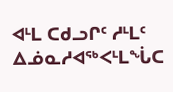ᐊᒻᒪ ᑕᑯᓗᒋᑦ ᓱᒻᒪᑦ ᐃᓅᓇᓱᐊᖅᐸᒻᒪᖔᑕ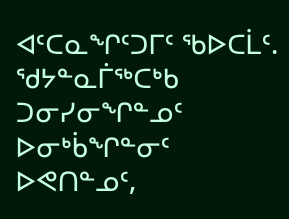ᐊᑦᑕᓇᖏᑦᑐᒥᑦ ᖃᐅᑕᒫᑦ.
ᖁᔭᓐᓇᒦᖅᑕᒃᑲ ᑐᓂᓯᓂᖏᓐᓄᑦ ᐅᓂᒃᑳᖏᓐᓂᑦ ᐅᕙᑎᓐᓄᑦ,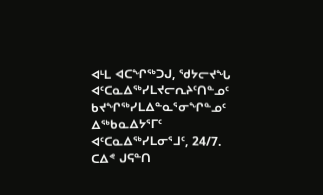ᐊᒻᒪ ᐊᑕᖏᖅᑐᒍ, ᖁᔭᓕᔪᖓ ᐊᑦᑕᓇᐃᖅᓯᒪᔪᓕᕆᔨᑦᑎᓐᓄᑦ ᑲᔪᖏᖅᓯᒪᐃᓐᓇᕐᓂᖏᓐᓄᑦ ᐃᖅᑲᓇᐃᔭᕐᒥᑦ ᐊᑦᑕᓇᐃᖅᓯᒪᓂᕐᒧᑦ, 24/7.
ᑕᐃᕝ ᒍᕋᓐᑎ